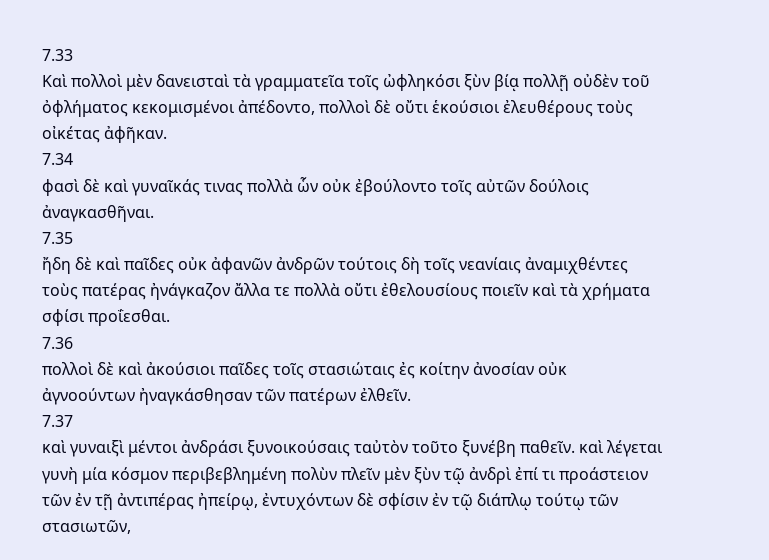7.33
Καὶ πολλοὶ μὲν δανεισταὶ τὰ γραμματεῖα τοῖς ὠφληκόσι ξὺν βίᾳ πολλῇ οὐδὲν τοῦ ὀφλήματος κεκομισμένοι ἀπέδοντο, πολλοὶ δὲ οὔτι ἑκούσιοι ἐλευθέρους τοὺς οἰκέτας ἀφῆκαν.
7.34
φασὶ δὲ καὶ γυναῖκάς τινας πολλὰ ὧν οὐκ ἐβούλοντο τοῖς αὐτῶν δούλοις ἀναγκασθῆναι.
7.35
ἤδη δὲ καὶ παῖδες οὐκ ἀφανῶν ἀνδρῶν τούτοις δὴ τοῖς νεανίαις ἀναμιχθέντες τοὺς πατέρας ἠνάγκαζον ἄλλα τε πολλὰ οὔτι ἐθελουσίους ποιεῖν καὶ τὰ χρήματα σφίσι προΐεσθαι.
7.36
πολλοὶ δὲ καὶ ἀκούσιοι παῖδες τοῖς στασιώταις ἐς κοίτην ἀνοσίαν οὐκ ἀγνοούντων ἠναγκάσθησαν τῶν πατέρων ἐλθεῖν.
7.37
καὶ γυναιξὶ μέντοι ἀνδράσι ξυνοικούσαις ταὐτὸν τοῦτο ξυνέβη παθεῖν. καὶ λέγεται γυνὴ μία κόσμον περιβεβλημένη πολὺν πλεῖν μὲν ξὺν τῷ ἀνδρὶ ἐπί τι προάστειον τῶν ἐν τῇ ἀντιπέρας ἠπείρῳ, ἐντυχόντων δὲ σφίσιν ἐν τῷ διάπλῳ τούτῳ τῶν στασιωτῶν,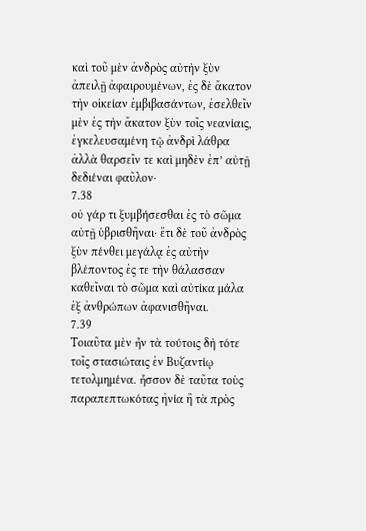καὶ τοῦ μὲν ἀνδρὸς αὐτὴν ξὺν ἀπειλῇ ἀφαιρουμένων, ἐς δὲ ἄκατον τὴν οἰκείαν ἐμβιβασάντων, ἐσελθεῖν μὲν ἐς τὴν ἄκατον ξὺν τοῖς νεανίαις, ἐγκελευσαμένη τῷ ἀνδρὶ λάθρα ἀλλὰ θαρσεῖν τε καὶ μηδὲν ἐπ’ αὐτῇ δεδιέναι φαῦλον·
7.38
οὐ γάρ τι ξυμβήσεσθαι ἐς τὸ σῶμα αὐτῇ ὑβρισθῆναι· ἔτι δὲ τοῦ ἀνδρὸς ξὺν πένθει μεγάλᾳ ἐς αὐτὴν βλέποντος ἐς τε τὴν θάλασσαν καθεῖναι τὸ σῶμα καὶ αὐτίκα μάλα ἐξ ἀνθρώπων ἀφανισθῆναι.
7.39
Τοιαῦτα μὲν ἦν τὰ τούτοις δὴ τότε τοῖς στασιώταις ἐν Βυζαντίῳ τετολμημένα. ἧσσον δὲ ταῦτα τοὺς παραπεπτωκότας ἠνία ἢ τὰ πρὸς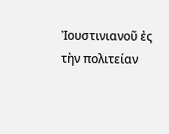Ἰουστινιανοῦ ἐς τὴν πολιτείαν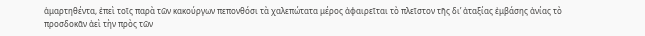ἁμαρτηθέντα, ἐπεὶ τοῖς παρὰ τῶν κακούργων πεπονθόσι τὰ χαλεπώτατα μέρος ἀφαιρεῖται τὸ πλεῖστον τῆς δι’ ἀταξίας ἐμβάσης ἀνίας τὸ προσδοκᾶν ἀεὶ τὴν πρὸς τῶν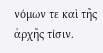νόμων τε καὶ τῆς ἀρχῆς τίσιν.